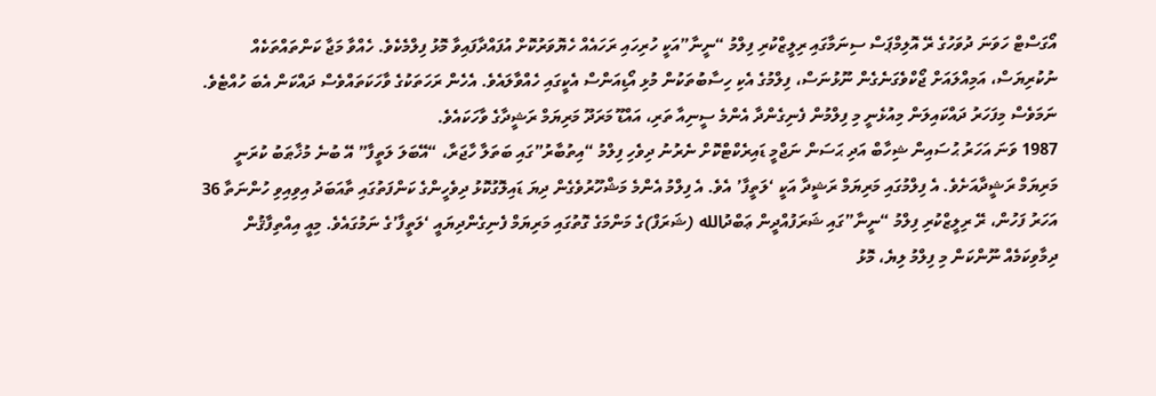އޯގަސްޓް ހަވަނަ ދުވަހުގެ ރޭ އޮލިމްޕަސް ސިނަމާގައި ރިލީޒްކުރި ފިލްމު “ނީނާ”އަކީ ހުރިހައި ރަހައެއް ހެޔޮވަރުކޮށް އުފައްދާފައިވާ މޮޅު ފިލްމެކެވެ. ހެއްވާ މަޖާ ކަންތައްތަކެއް ނުކުރިޔަސް، އަމިއްލައަށް ޖޯކްވެގަނެގެން ނޫޅުނަސް، ފިލްމުގެ އެކި ހިސާބުތަކުން މުޅި އޯޑިއަންސް އެކީގައި ހެއްވާލައެވެ. އެހެން ރަހަތަކުގެ ވާހަކަތައްވެސް ދައްކަން އެބަ ހުއްޓެވެ. ނަމަވެސް މިފަހަރު ދައްކައިލަން މިއުޅެނީ މި ފިލްމުން ފެނިގެންދާ އެންމެ ސީނިއާ ތަރި، އައްޑޫ މަރަދޫ މަރިޔަމް ރަޝީދާގެ ވާހަކައެވެ.
1987 ވަނަ އަހަރު ޙުސައިން ޝިހާބް އަދި ޙަސަން ނަޖްމީ ޑައިރެކްޓްކޮށް ނެރުނު ދިވެހި ފިލްމު “އިތުބާރު”ގައި ބަތަލާ ހާޖަރާ، “އޭބަލަ ލަތީފާ” އޭ ބުނެ މުޚާޠަބު ކުރަނީ މަރިޔަމް ރަޝީދާއަށެވެ. އެ ފިލްމުގައި މަރިޔަމް ރަޝީދާ އަކީ ‘ލަތީފާ’ އެވެ. އެ ފިލްމު އެންމެ މަޝްހޫރުވެގެން ދިޔަ ޑައިލޮގުކޮޅު ދިވެހީންގެ ކަންފަތުގައި ތާއަބަދު އިވިއިވި ހުންނަތާ 36 އަހަރު ފަހުން، ރޭ ރިލީޒްކުރި ފިލްމު “ނީނާ”ގައި ޝަރަފުއްދީން ޢަބްދުالله (ޝަރަފް)ގެ މަންމަގެ ގޮތުގައި މަރިޔަމް ފެނިގެންދިޔައީ ‘ލަތީފާ’ގެ ނަމުގައެވެ. މިއީ އިއްތިފާޤުން ދިމާވިކަމެއް ނޫންކަން މި ފިލްމު ލިޔެ، މޮޅު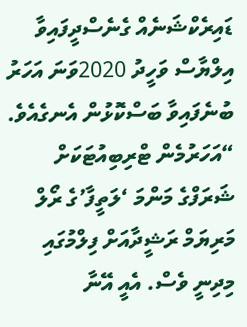ޑައިރެކްޝަނެއް ގެނެސްދީފައިވާ އިލްޔާސް ވަހީދު 2020ވަނަ އަހަރު ބުނެފައިވާ ބަސްކޮޅުން އެނގެއެވެ.
“އަހަރުމެން ޓްރިބިއުޓަކަށް ޝަރަފްގެ މަންމަ ‘ލަތީފާ’ގެ ރޯލް މަރިޔަމް ރަޝީދާއަށް ފިލްމުގައި މިދިނީ ވެސް. އެއީ އޭނާ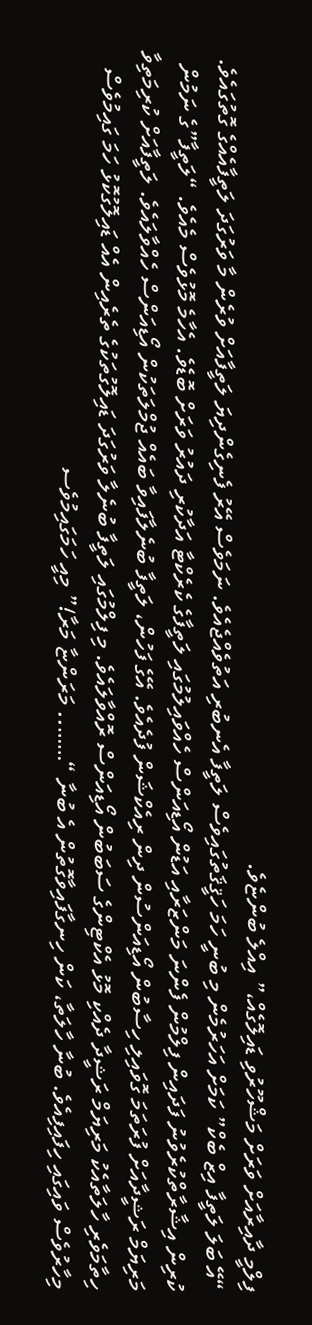ފިލްމީ ދާއިރާއަށް ވަރަށް މަޝްހޫރުވި ޑައިލޮގެއް،” އިއްލެ ބުންޏެވެ.
“އޭ ބަލަ ލަތީފާ އިޒް ބެކް” ކަމަށް އަހަރުމެން މި ބުނީ ހަމަ ހަޤީޤަތުގައިވެސް ލަތީފާ އެނބުރި އަތުވެއްޖެއެވެ. ނަމަވެސް އޭރު ފެނިގެންދިޔަ ލަތީފާއަށް ވުރެން މާ ވަރުގަދަ ލަތީފާއެއްގެ ގޮތުގައެވެ.
ކުރިން އިޝާރާތްކުރެވުނު ފަދައިން ފިލްމުން ފެންނަ މަންޒަރާއި އަޑުން އޯޑިއަންސް ހެއްވައިލުމުގައި ލަތީފާގެ ކެރެކްޓާ އަދާކުރި ދައުރު ވަރަށް ބޮޑެވެ. އެހާމެ މޮޅުވެސް މެއެވެ. “ލަތީފާ”ގެ ނަމުން މަރިޔަމް ރަޝީދާއަށް ފުރަތަމަ ގޮވައިލި ހިސާބުން އޯޑިއަންސުން ދިން ރިއެކްޝަން ފުދެއެވެ. އޭގެ ފަހުން، ލަތީފާ ބުނެލާފައިވާ ބައެއް ޖުމްލަތަކުން އޯޑިއަންސް ހެއްވާލައެވެ. ލަތީފާއަށް ކުރިމަތިވާ ހިތާމަވެރި ހާލަތާއެކު މަރިޔަމް ރަޝީދާ ދެއްކި މޮޅު އެކްޓިންގެ ސަބަބުން އޯޑިއަންސް ރޮއްވާލައެވެ. މި ފިލްމުގައި ލަތީފާ ބުނެލާ ވަރުގަދަ ޑައިލޮގުތަކުގެ ތެރެއިން އެއް ޑައިލޮގުކޮޅު ހަމަ ގައިމުވެސް މިހާރުވެސް ވައިގައި ހިފައިފިއެވެ. ބުނާ ހާލަތާ، ކަން ހިނގާފައިވާގޮތުން އެ ބުނާ “…….. މަރަންޏާ މަރާ!” މިއީ ހަމަގައިމުވެސ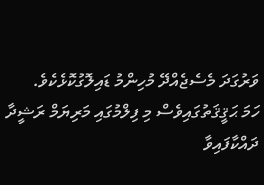ވަރުގަދަ މެސެޖެއްދޭ މުހިންމު ޑައިލޮގުކޮޅެކެވެ.
ހަމަ ޙަޤީޤަތުގައިވެސް މި ފިލްމުގައި މަރިޔަމް ރަޝީދާ ދައްކާފައިވާ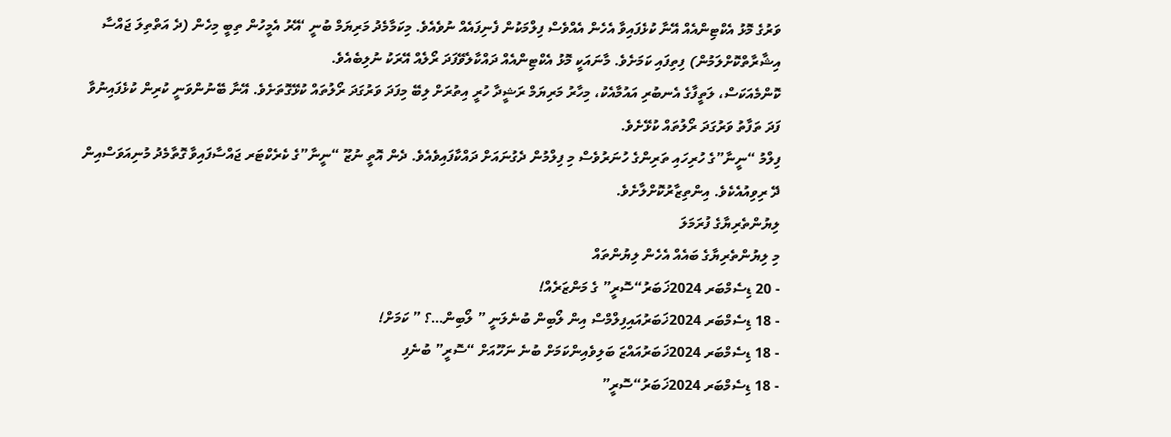ވަރުގެ މޮޅު އެކްޓިންއެއް އޭނާ ކުޅެފައިވާ އެހެން އެއްވެސް ފިލްމަކުން ފެނިފައެއް ނުވެއެވެ. މިކަމާމެދު މަރިޔަމް ބުނީ ‘އޭރު އެމީހުން ތިބީ މިހެން (ދެ އަތްތިލަ ޖައްސާ އިޝާރާތްކޮށްލަމުން) ފިތިފައި ކަމަށެވެ. މާނައަކީ މޮޅު އެކްޓިންއެއް ދައްކާލެވޭފަދަ ރޯލެއް އޭރަކު ނުލިބެއެވެ.
ކޮންމެއަކަސް، ލަތީފާގެ އެނބުރި އައުމާއެކު، މިހާރު މަރިޔަމް ރަޝީދާ ހުރީ އިތުރަށް ލިބޭ މިފަދަ ވަރުގަދަ ރޯލުތައް ކުޅޭގޮތަށެވެ. އޭނާ ބޭނުންވަނީ ކުރިން ކުޅެފައިނުވާ ފަދަ ތަފާތު ވަރުގަދަ ރޯލުތައް ކުޅޭށެވެ.
ފިލްމު “ނީނާ”ގެ ހުރިހައި ތަރިންގެ ހުނަރުވެސް މި ފިލްމުން ދެގުނައަށް ދައްކާފައިވެއެވެ. ދެން އޮތީ ނުޒޫ “ނީނާ”ގެ ކެރެކްޓަރ ޖައްސާފައިވާ ގޮތާމެދު މުނިއަވަސްއިން ދޭ ރިވިއުއެކެވެ. އިންތިޒާރުކޮށްލާށެވެ.
ލިޔުންތެރިޔާގެ ފުރަމަލަ
މި ލިޔުންތެރިޔާގެ ބައެއް އެހެން ލިޔުންތައް
- 20 ޑިސެމްބަރ 2024ޚަބަރު“ސޮރީ” ގެ މަންޒަރެއް!
- 18 ޑިސެމްބަރ 2024ޚަބަރުއައިފިލްމްސް އިން ލޯބިން ބުނެލަނީ ” ލޯބިން…؟ ” ކަމަށް!
- 18 ޑިސެމްބަރ 2024ޚަބަރުއައްޒަ ބަލިވެއިންކަމަށް ބުނެ ނަހޫއަށް “ސޮރީ” ބުނެފި
- 18 ޑިސެމްބަރ 2024ޚަބަރު“ސޮރީ”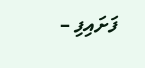ފަށައިފި –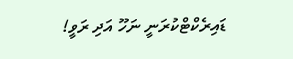ޑައިރެކްޓްކުރަނީ ނަހޫ އަދި ރަވީ!